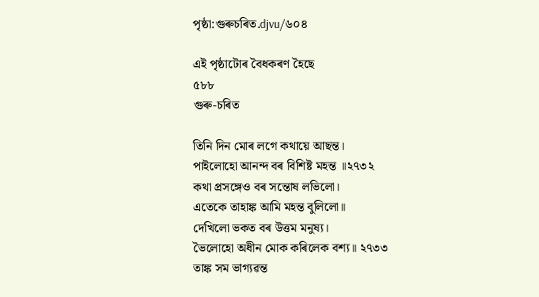পৃষ্ঠা:গুৰুচৰিত.djvu/৬০৪

এই পৃষ্ঠাটোৰ বৈধকৰণ হৈছে
৫৮৮
গুৰু-চৰিত

তিনি দিন মোৰ লগে কথায়ে আছন্ত।
পাইলোহো আনন্দ বৰ বিশিষ্ট মহন্ত ॥২৭৩২
কথা প্ৰসঙ্গেও বৰ সন্তোষ লভিলো।
এতেকে তাহাঙ্ক আমি মহন্ত বুলিলো॥
দেখিলো ভকত বৰ উত্তম মনুষ্য।
ভৈলোহো অধীন মোক কৰিলেক বশ্য॥ ২৭৩৩
তাঙ্ক সম ভাগ্যৱন্ত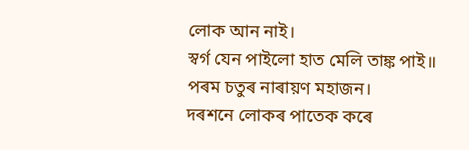লোক আন নাই।
স্বৰ্গ যেন পাইলো হাত মেলি তাঙ্ক পাই॥
পৰম চতুৰ নাৰায়ণ মহাজন।
দৰশনে লোকৰ পাতেক কৰে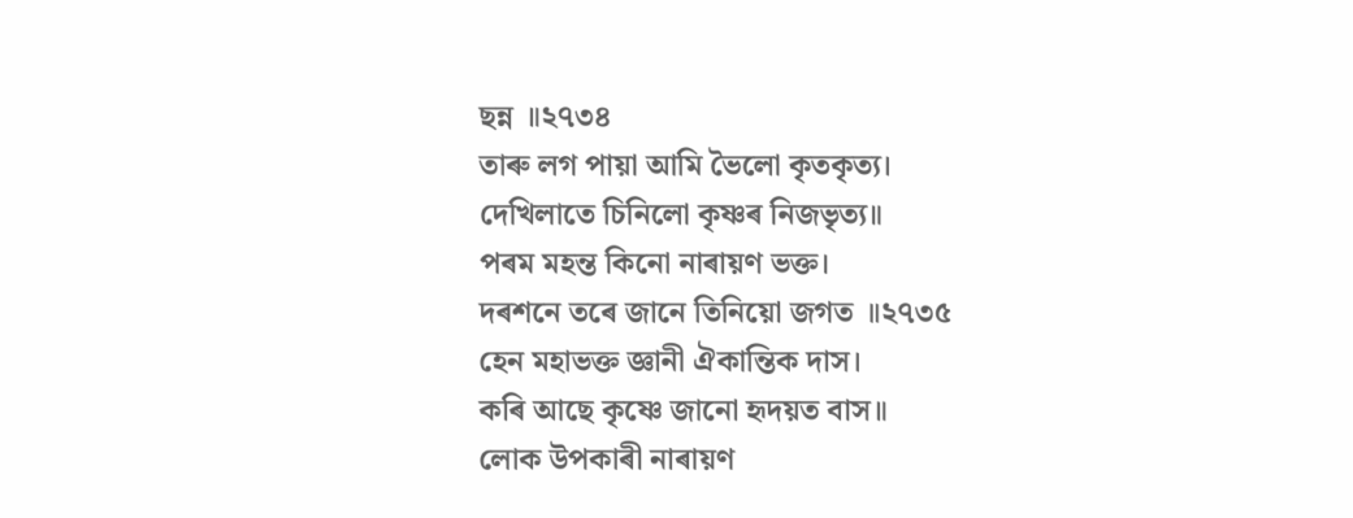ছন্ন ॥২৭৩৪
তাৰু লগ পায়া আমি ভৈলো কৃতকৃত্য।
দেখিলাতে চিনিলো কৃষ্ণৰ নিজভৃত্য॥
পৰম মহন্ত কিনো নাৰায়ণ ভক্ত।
দৰশনে তৰে জানে তিনিয়ো জগত ॥২৭৩৫
হেন মহাভক্ত জ্ঞানী ঐকান্তিক দাস।
কৰি আছে কৃষ্ণে জানো হৃদয়ত বাস॥
লোক উপকাৰী নাৰায়ণ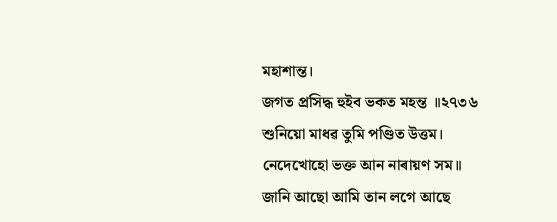মহাশান্ত।
জগত প্ৰসিদ্ধ হুইব ভকত মহন্ত ॥২৭৩৬
শুনিয়ো মাধৱ তুমি পণ্ডিত উত্তম।
নেদেখোহো ভক্ত আন নাৰায়ণ সম॥
জানি আছো আমি তান লগে আছে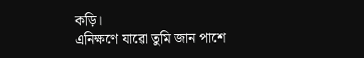কড়ি।
এনিক্ষণে যাৱো তুমি জান পাশে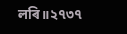লৰি॥২৭৩৭